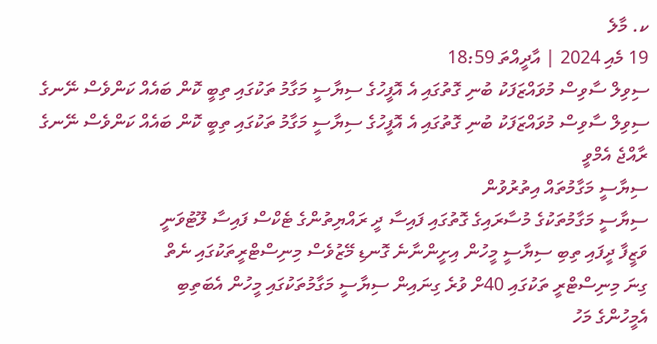ކ. މާލެ
19 މެއި 2024 | އާދީއްތަ 18:59
ސިވިލް ސާވިސް މުވައްޒަފަކު ބުނި ގޮތުގައި އެ އޮފީހުގެ ސިޔާސީ މަގާމު ތަކުގައި ތިބީ ކޮން ބައެއް ކަންވެސް ނޭނގެ
ސިވިލް ސާވިސް މުވައްޒަފަކު ބުނި ގޮތުގައި އެ އޮފީހުގެ ސިޔާސީ މަގާމު ތަކުގައި ތިބީ ކޮން ބައެއް ކަންވެސް ނޭނގެ
ރާއްޖެ އެމްވީ
ސިޔާސީ މަގާމުތައް އިތުރުވުން
ސިޔާސީ މަގާމުތަކުގެ މުސާރައިގެ ގޮތުގައި ފައިސާ ދީ ރައްޔިތުންގެ ޓެކްސް ފައިސާ ލޫޓުވަނީ
ވަޒީފާ ދީފައި ތިބި ސިޔާސީ މީހުން އިށީންނާނެ ގޮނޑި މޭޒުވެސް މިނިސްޓްރީތަކުގައި ނެތް
ގިނަ މިނިސްޓްރީ ތަކުގައި 40ށް ވުރެ ގިނައިން ސިޔާސީ މަގާމުތަކުގައި މީހުން އެބަތިބި
އެމީހުންގެ މަހު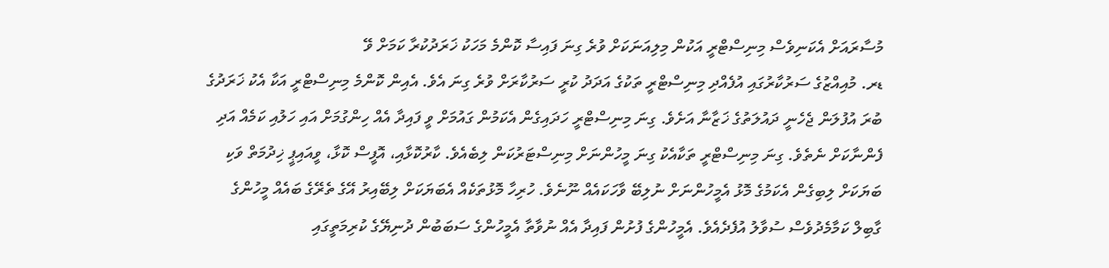މުސާރައަށް އެކަނިވެސް މިނިސްޓްރީ އަކުން މިލިއަނަކަށް ވުރެ ގިނަ ފައިސާ ކޮންމެ މަހަކު ޚަރަދުކުރާ ކަމަށް ވޭ
ޑރ. މުއިއްޒުގެ ސަރުކާރުގައި އުފެއްދި މިނިސްޓްރީ ތަކުގެ އަދަދު ކުރީ ސަރުކާރަށް ވުރެ ގިނަ އެވެ. އެއިން ކޮންމެ މިނިސްޓްރީ އަކާ އެކު ޚަރަދުގެ ބުރަ އުފުލަން ޖެހެނީ ދައުލަތުގެ ޚަޒާނާ އަށެވެ. ގިނަ މިނިސްޓްރީ ހަދައިގެން އެކަމުން ގައުމަށް ވީ ފައިދާ އެއް ހިންގުމަށް އައި ހަލުއި ކަމެއް އަދި ފެންނާކަށް ނެތެވެ. ގިނަ މިނިސްޓްރީ ތަކާއެކު ގިނަ މީހުންނަށް މިނިސްޓަރުކަން ލިބެއެވެ. ކާރުކޮޅާއި، އޮފީސް ކޮޅާ، ވީއައިޕީ ޚިދުމަތް ވަކި ބަޔަކަށް ލިބިގެން އެކަމުގެ މޮޅު އެމީހުންނަށް ނުލިބޭ ވާހަކައެއް ނޫނެވެ. ހުރިހާ މޮޅުތަކެއް އެބަޔަކަށް ލިބޭއިރު އޭގެ ތެރޭގެ ބައެއް މީހުންގެ ގާބިލް ކަމާމެދުވެސް ސުވާލު އުފެދެއެވެ. އެމީހުންގެ ފުށުން ފައިދާ އެއް ނުވާތާ އެމީހުންގެ ސަބަބުން ދުނިޔޭގެ ކުރިމަތީގައި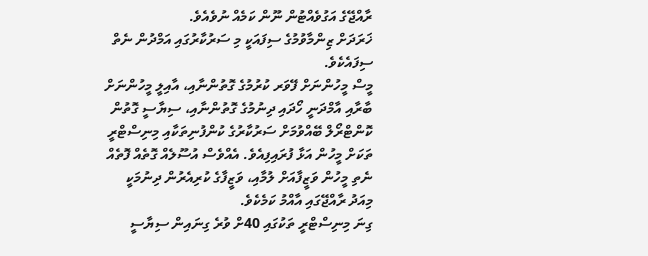ރާއްޖޭގެ އަގުވެއްޓުން ނޫން ކަމެއް ނުވެއެވެ.
ޚަރަދަށް ޒިންމާވުމުގެ ސިފައަކީ މި ސަރުކާރުގައި އަމްދުން ނެތް ސިފައެކެވެ.
މީސް މީހުންނަށް ފޭވަރ ކުރުމުގެ ގޮތުންނާއި، އާއިލީ މީހުންނަށް ބާރާއި އާމްދަނީ ހޯދައި ދިނުމުގެ ގޮތުންނާއި، ސިޔާސީ ގޮތުން ކޮންޓްރޯލް ބޭއްވުމަށް ސަރުކާރުގެ ކުންފުނިތަކާއި މިނިސްޓްރީ ތަކަށް މީހުން އަޅާ ފުރައިފިއެވެ. އެއްވެސް އުސޫލެއް ގޮތެއް ފޮތެއް ނެތި މީހުން ވަޒީފާއަށް ލުމާއި، ވަޒީފާގެ ކުރިއެރުން ދިނުމަކީ މިއަދު ރާއްޖޭގައި އާއްމު ކަމެކެވެ.
ގިނަ މިނިސްޓްރީ ތަކުގައި 40ށް ވުރެ ގިނައިން ސިޔާސީ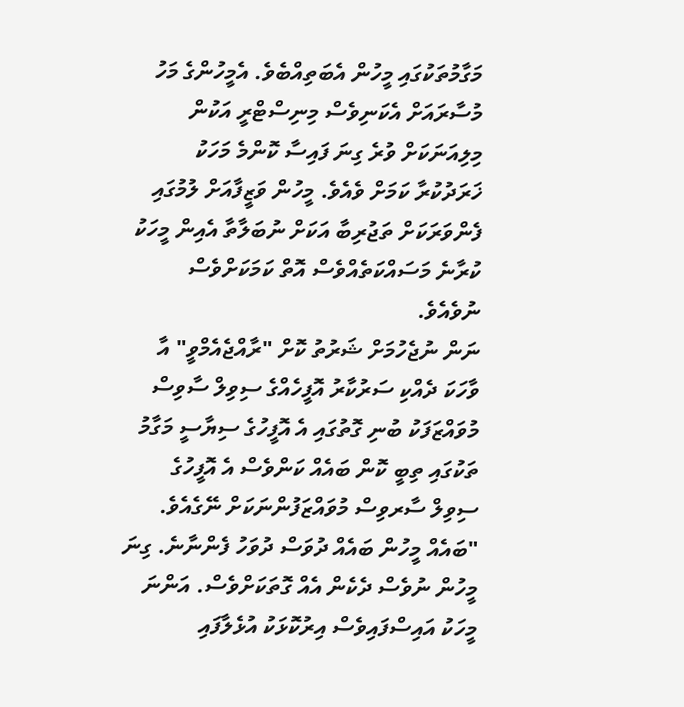މަގާމުތަކުގައި މީހުން އެބަތިއްބެވެ. އެމީހުންގެ މަހު މުސާރައަށް އެކަނިވެސް މިނިސްޓްރީ އަކުން މިލިއަނަކަށް ވުރެ ގިނަ ފައިސާ ކޮންމެ މަހަކު ޚަރަދުކުރާ ކަމަށް ވެއެވެ. މީހުން ވަޒީފާއަށް ލުމުގައި ފެންވަރަކަށް ތަޖުރިބާ އަކަށް ނުބަލާތާ އެއިން މީހަކު ކުރާނެ މަސައްކަތެއްވެސް އޮތް ކަމަކަށްވެސް ނުވެއެވެ.
ނަން ނުޖެހުމަށް ޝަރުތު ކޮށް "ރާއްޖެއެމްވީ" އާ ވާހަކަ ދެއްކި ސަރުކާރު އޮފީހެއްގެ ސިވިލް ސާވިސް މުވައްޒަފަކު ބުނި ގޮތުގައި އެ އޮފީހުގެ ސިޔާސީ މަގާމު ތަކުގައި ތިބީ ކޮން ބައެއް ކަންވެސް އެ އޮފީހުގެ ސިވިލް ސާރވިސް މުވައްޒަފުންނަކަށް ނޭގެއެވެ. "ބައެއް މީހުން ބައެއް ދުވަސް ދުވަހު ފެންނާނެ. ގިނަ މީހުން ނުވެސް ދެކެން އެއް ގޮތަކަށްވެސް. އަންނަ މީހަކު އައިސްފައިވެސް އިރުކޮޅަކު އުޅެލާފައި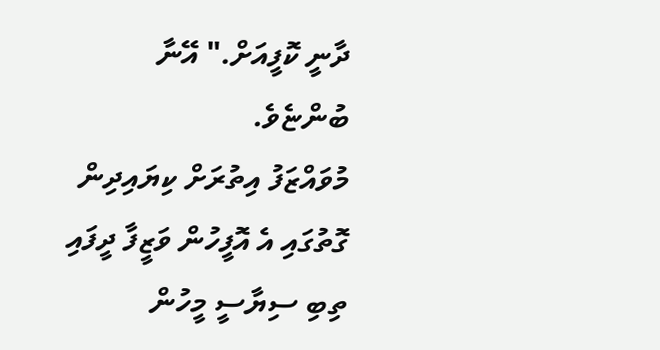ދާނީ ކޮފީއަށް." އޭނާ ބުންޏެވެ.
މުވައްޒަފު އިތުރަށް ކިޔައިދިން ގޮތުގައި އެ އޮފީހުން ވަޒީފާ ދީފައި ތިބި ސިޔާސީ މީހުން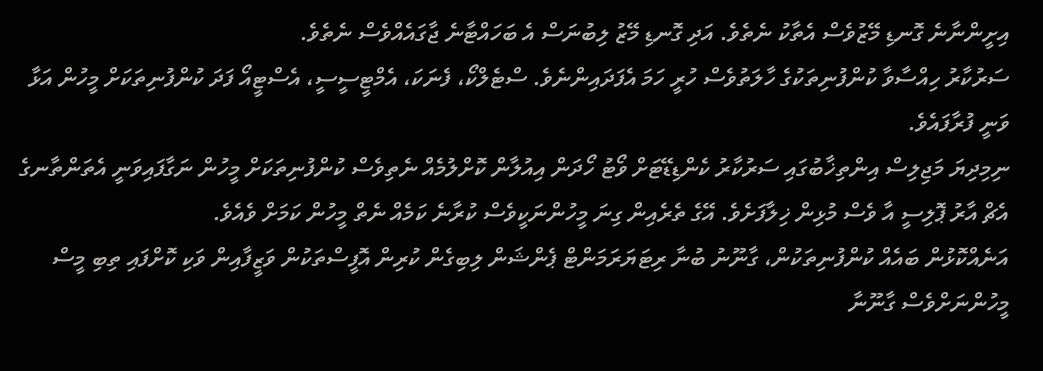އިށީންނާނެ ގޮނޑި މޭޒުވެސް އެތާކު ނެތެވެ. އަދި ގޮނޑި މޭޒު ލިބުނަސް އެ ބަހައްޓާނެ ޖާގައެއްވެސް ނެތެވެ.
ސަރުކާރު ހިއްސާވާ ކުންފުނިތަކުގެ ހާލަތުވެސް ހުރީ ހަމަ އެފަދައިންނެވެ. ސްޓެލްކޯ، ފެނަކަ، އެމްޓީސީސީ، އެސްޓީއޯ ފަދަ ކުންފުނިތަކަށް މީހުން އަޅާ ވަނީ ފުރާފައެވެ.
ނިމިދިޔަ މަޖިލިސް އިންތިޚާބުގައި ސަރުކާރު ކެންޑިޑޭޓަށް ވޯޓު ހޯދަން އިއުލާން ކޮށްލުމެއް ނެތިވެސް ކުންފުނިތަކަށް މީހުން ނަގާފައިވަނީ އެތަންތާނގެ އެޗް އާރު ޕޮލިސީ އާ ވެސް މުޅިން ޚިލާފަށެވެ. އޭގެ ތެރެއިން ގިނަ މީހުންނަކީވެސް ކުރާނެ ކަމެއް ނެތް މީހުން ކަމަށް ވެއެވެ.
އަނެއްކޮޅުން ބައެއް ކުންފުނިތަކުން، ގާނޫނު ބުނާ ރިޓަޔަރަމަންޓް ޕެންޝަން ލިބިގެން ކުރިން އޮފީސްތަކުން ވަޒީފާއިން ވަކި ކޮށްފައި ތިބި މީސް މީހުންނަށްވެސް ގާނޫނާ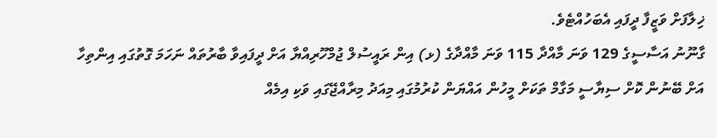ޚިލާފަށް ވަޒީފާ ދީފައި އެބަހުއްޓެވެ.
ގާނޫނު އަސާސީގެ 129 ވަނަ މާއްދާ 115 ވަނަ މާއްދާގެ (ޅ) އިން ރައީސުލް ޖުމްހޫރިއްޔާ އަށް ދީފައިވާ ބާރުތައް ނަހަމަ ގޮތުގައި އިންތިހާ އަށް ބޭނުން ކޮށް ސިޔާސީ މަގާމް ތަކަށް މީހުން އައްޔަން ކުރުމުގައި މިއަދު މިރާއްޖޭގައި ވަކި އިމެއް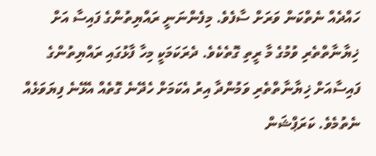ހައްދެއް ނެތްކަން ވަރަށް ސާފެވެ. މިފެންނަނީ ރައްޔިތުންގެ ފައިސާ އަށް ޚިޔާނާތްތެރި ވުމުގެ މާ ރީތި ގޮތެކެވެ. ދެރަކަމަކީ މިހާ ފާޅުގައި ރައްޔިތުންގެ ފައިސާއަށް ޚިޔާނާތްތެރި ވަމުންދާ އިރު އެކަމަށް ހެދޭނެ ގޮތެއް އެޅޭނެ ފިޔަވަޅެއް ނެތުމެވެ. ކަރަޕްޝަން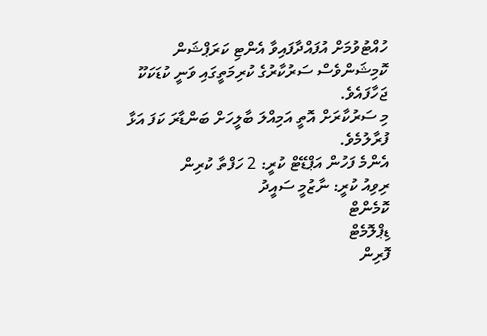ހުއްޓުވުމަށް އުފައްދާފައިވާ އެންޓި ކަރަޕްޝަން ކޮމިޝަންވެސް ސަރުކާރުގެ ކުރިމަތީގައި ވަނީ ކުޑަކަކޫ ޖަހާފައެވެ.
މި ސަރުކާރަށް އޮތީ އަމިއްލަ ބާލީހަށް ބަންޑާރަ ކަފަ އަޅާ ފުރާލުމެވެ.
އެންމެ ފަހުން އަޕްޑޭޓް ކުރީ: 2 ހަފްތާ ކުރިން
ރިވިއު ކުރީ: ނާޒުމީ ސައީދު
ކޮމެންޓް
ޑިޕްލޮމެޓް
ފޮރިން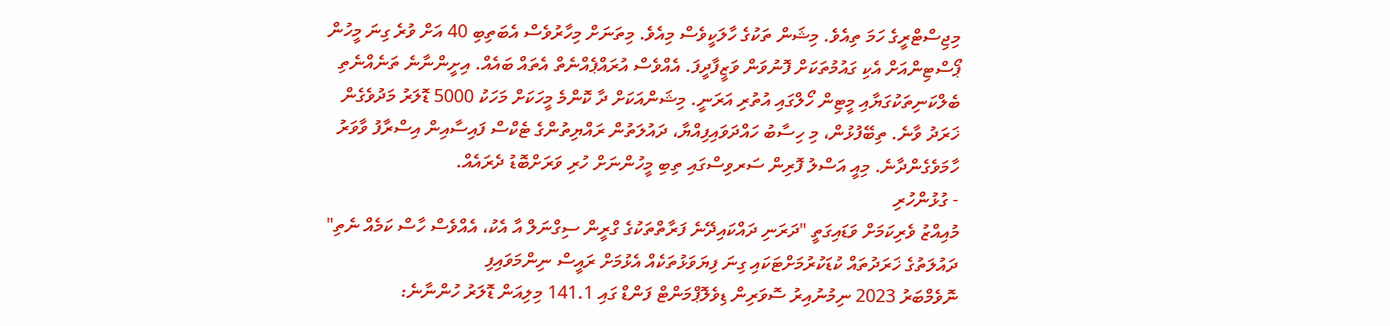މިޖިސްޓްރީގެ ހަމަ ތިއެވެ. މިޝަން ތަކުގެ ހާލަކީވެސް މިއެވެ. މިތަނަށް މިހާރުވެސް އެބަތިބި 40 އަށް ވުރެ ގިނަ މީހުން ޕޯސްޓިންއަށް އެކި ގައުމުތަކަށް ފޮނުވަން ވަޒީފާދީފަ. އެއްވެސް އުރައްޕެއްނެތް އެތައް ބައެއް. އިށީންނާނެ ތަނެއްނެތި ބެލްކަނިތަކުގަޔާއި މީޓިން ހޯލްގައި އުތުރި އަރަނީ. މިޝަންއަކަށް ދާ ކޮންމެ މީހަކަށް މަހަކު 5000 ޑޮލަރު މަދުވެގެން ޚަރަދު ވާނެ. ތިބޭފުޅުން، މި ހިސާބު ހައްދަވައިފިއްޔާ، ދައުލަތުން ރައްޔިތުންގެ ޓެކްސް ފައިސާއިން އިސްރާފު ވާވަރު ހާމަވެގެންދާނެ. މިއީ އަސްލު ފޮރިން ސަރވިސްގައި ތިބި މީހުންނަށް ހުރި ވަރަށްބޮޑު ދެރައެއް.
- ގުޅުންހުރި
މުއިއްޒު ވެރިކަމަށް ވަޑައިގަތީ "ދަރަނި ދައްކައިދޭނެ ފަރާތްތަކުގެ ގްރީން ސިގްނަލް އާ އެކު، އެއްވެސް ހާސް ކަމެއް ނެތި"
ދައުލަތުގެ ޚަރަދުތައް ކުޑަކުރުމަށްޓަކައި ގިނަ ފިޔަވަޅުތަކެއް އެޅުމަށް ރައީސް ނިންމަވައިފި
ނޮވެމްބަރު 2023 ނިމުނުއިރު ސޮވަރިން ޑިވެލޮޕްމަންޓް ފަންޑް ގައި 141.1 މިލިއަން ޑޮލަރު ހުންނާނެ: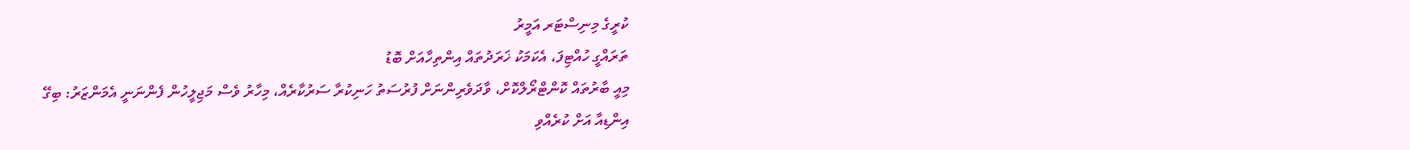ކުރީގެ މިނިސްޓަރ އަމީރު
ތަރައްގީ ހުއްޓިފަ، އެކަމަކު ޚަރަދުތައް އިންތިހާއަށް ބޮޑު
މިއީ ބާރުތައް ކޮންޓްރޯލްކޮށް، ވާދަވެރިންނަށް ފުރުސަތު ހަނިކުރާ ސަރުކާރެއް، މިހާރު ވެސް މަޖިލީހުން ފެންނަނީ އެމަންޒަރު: ބިގޭ
އިންޑިއާ އަށް ކުރެއްވި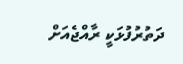ދަތުރުފުޅަކީ ރާއްޖެއަށް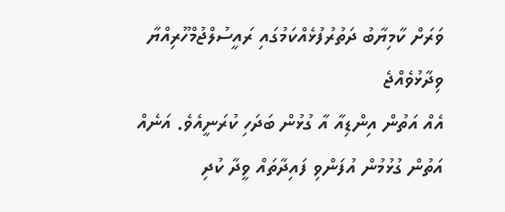ވަރަށް ކާމިޔާބު ދަތުރުފުޅެއްކަމުގައި ރައީސުލްޖުމްހޫރިއްޔާ ވިދާޅުވެއްޖެ
އެއް އަތުން އިންޑިއާ އާ ގުޅުން ބަދަހި ކުރަނީއެވެ. އަނެއް އަތުން ގުޅުމުން އުފަންވި ފައިދާތައް ވީދާ ކުދި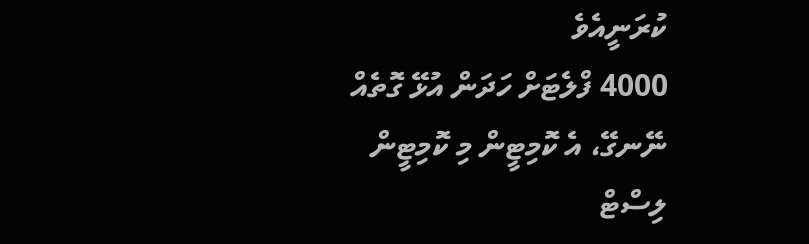ކުރަނީއެވެ
4000 ފްލެޓަށް ހަދަން އުޅޭ ގޮތެއް ނޭނގޭ، އެ ކޮމިޓީން މި ކޮމިޓީން ލިސްޓް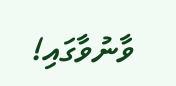ވާނުވާގައި!